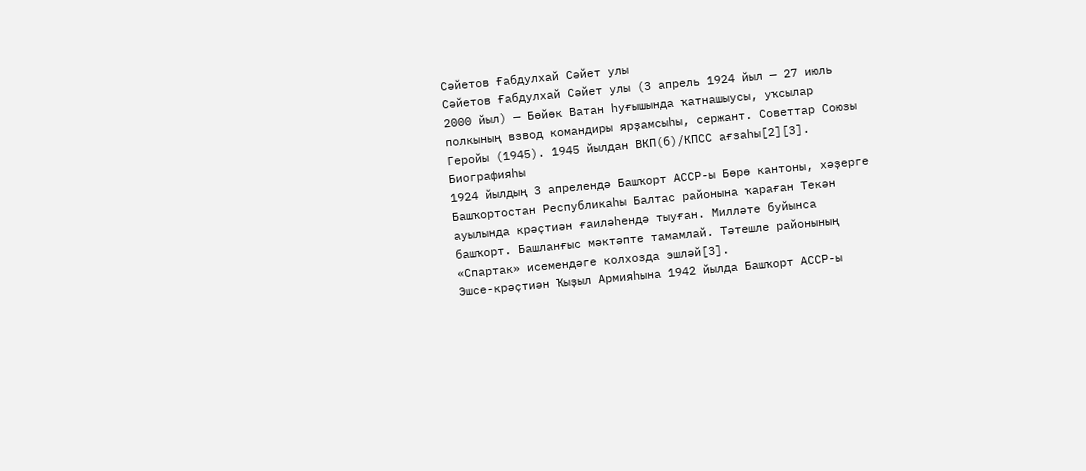Сәйетов Ғабдулхай Сәйет улы
Сәйетов Ғабдулхай Сәйет улы (3 апрель 1924 йыл — 27 июль 2000 йыл) — Бөйөк Ватан һуғышында ҡатнашыусы, уҡсылар полкының взвод командиры ярҙамсыһы, сержант. Советтар Союзы Геройы (1945). 1945 йылдан ВКП(б)/КПСС ағзаһы[2][3].
Биографияһы
1924 йылдың 3 апрелендә Башҡорт АССР-ы Бөрө кантоны, хәҙерге Башҡортостан Республикаһы Балтас районына ҡараған Текән ауылында крәҫтиән ғаиләһендә тыуған. Милләте буйынса башҡорт. Башланғыс мәктәпте тамамлай. Тәтешле районының «Спартак» исемендәге колхозда эшләй[3].
Эшсе-крәҫтиән Ҡыҙыл Армияһына 1942 йылда Башҡорт АССР-ы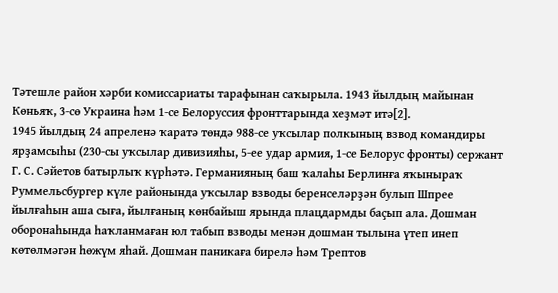Тәтешле район хәрби комиссариаты тарафынан саҡырыла. 1943 йылдың майынан Көньяҡ, 3-сө Украина һәм 1-се Белоруссия фронттарында хеҙмəт итə[2].
1945 йылдың 24 апреленә ҡаратә төндә 988-се уҡсылар полкының взвод командиры ярҙамсыһы (230-сы уҡсылар дивизияһы, 5-ее удар армия, 1-се Белорус фронты) сержант Г. С. Сәйетов батырлыҡ күрһәтә. Германияның баш ҡалаһы Берлинға яҡыныраҡ Руммельсбургер күле районында уҡсылар взводы беренселәрҙән булып Шпрее йылғаһын аша сыға, йылғаның көнбайыш ярында плацдармды баҫып ала. Дошман оборонаһында һаҡланмаған юл табып взводы менән дошман тылына үтеп инеп көтөлмәгән һөжүм яһай. Дошман паникаға бирелә һәм Трептов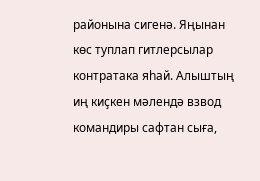районына сигенә. Яңынан көс туплап гитлерсылар контратака яһай. Алыштың иң киҫкен мәлендә взвод командиры сафтан сыға,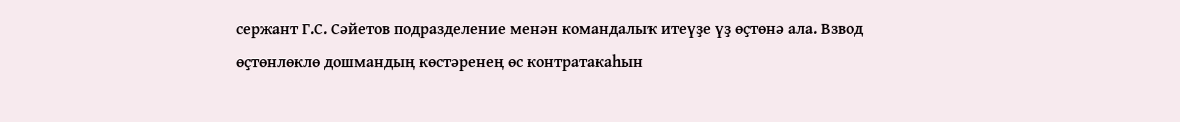сержант Г.С. Сәйетов подразделение менән командалыҡ итеүҙе үҙ өҫтөнә ала. Взвод өҫтөнлөклө дошмандың көстәренең өс контратакаһын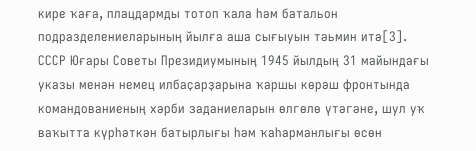кире ҡаға, плацдармды тотоп ҡала һәм батальон подразделениеларының йылға аша сығыуын тәьмин итә[3].
СССР Юғары Советы Президиумының 1945 йылдың 31 майындағы указы менән немец илбаҫарҙарына ҡаршы көрәш фронтында командованиеның хәрби заданиеларын өлгөлө үтәгәне, шул уҡ ваҡытта күрһәткән батырлығы һәм ҡаһарманлығы өсөн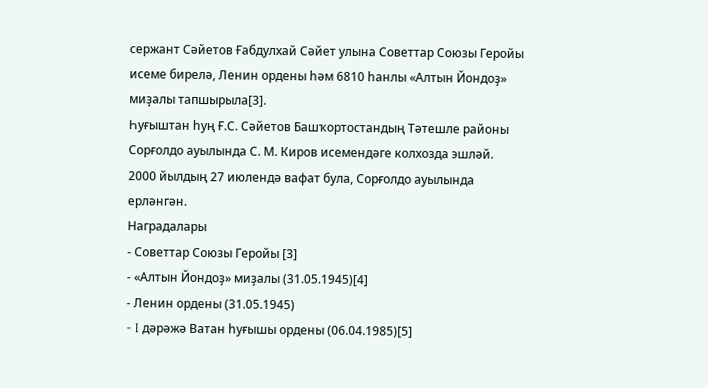сержант Сәйетов Ғабдулхай Сәйет улына Советтар Союзы Геройы исеме бирелә, Ленин ордены һәм 6810 һанлы «Алтын Йондоҙ» миҙалы тапшырыла[3].
Һуғыштан һуң Ғ.С. Сәйетов Башҡортостандың Тәтешле районы Сорғолдо ауылында С. М. Киров исемендәге колхозда эшләй.
2000 йылдың 27 июлендә вафат була, Сорғолдо ауылында ерләнгән.
Наградалары
- Советтар Союзы Геройы [3]
- «Алтын Йондоҙ» миҙалы (31.05.1945)[4]
- Ленин ордены (31.05.1945)
- I дәрәжә Ватан һуғышы ордены (06.04.1985)[5]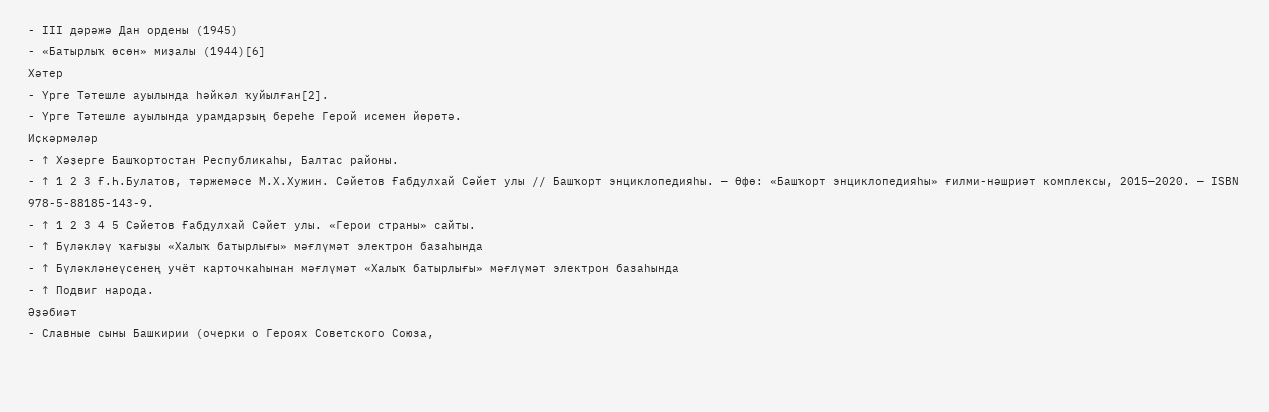- III дәрәжә Дан ордены (1945)
- «Батырлыҡ өсөн» миҙалы (1944)[6]
Хәтер
- Үрге Тәтешле ауылында һәйкәл ҡуйылған[2].
- Үрге Тәтешле ауылында урамдарҙың береһе Герой исемен йөрөтә.
Иҫкәрмәләр
- ↑ Хәҙерге Башҡортостан Республикаһы, Балтас районы.
- ↑ 1 2 3 Ғ.Һ.Булатов, тәржемәсе М.Х.Хужин. Сәйетов Ғабдулхай Сәйет улы // Башҡорт энциклопедияһы. — Өфө: «Башҡорт энциклопедияһы» ғилми-нәшриәт комплексы, 2015—2020. — ISBN 978-5-88185-143-9.
- ↑ 1 2 3 4 5 Сәйетов Ғабдулхай Сәйет улы. «Герои страны» сайты.
- ↑ Бүләкләү ҡағыҙы «Халыҡ батырлығы» мәғлүмәт электрон базаһында
- ↑ Бүләкләнеүсенең учёт карточкаһынан мәғлүмәт «Халыҡ батырлығы» мәғлүмәт электрон базаһында
- ↑ Подвиг народа.
Әҙәбиәт
- Славные сыны Башкирии (очерки о Героях Советского Союза,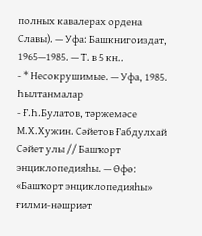полных кавалерах ордена Славы). — Уфа: Башкнигоиздат, 1965—1985. — Т. в 5 кн..
- * Несокрушимые. — Уфа, 1985.
Һылтанмалар
- Ғ.Һ.Булатов, тәржемәсе М.Х.Хужин. Сәйетов Ғабдулхай Сәйет улы // Башҡорт энциклопедияһы. — Өфө: «Башҡорт энциклопедияһы» ғилми-нәшриәт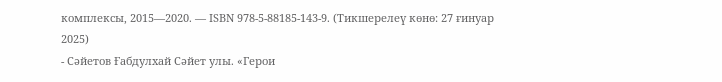комплексы, 2015—2020. — ISBN 978-5-88185-143-9. (Тикшерелеү көнө: 27 ғинуар 2025)
- Сәйетов Ғабдулхай Сәйет улы. «Герои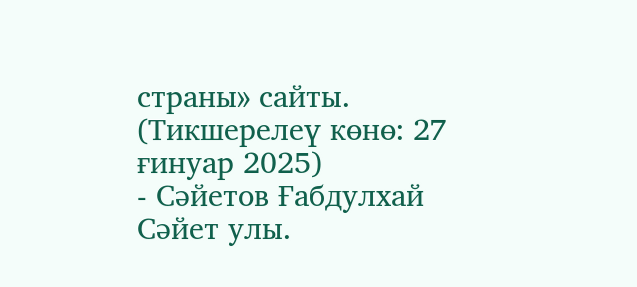страны» сайты. (Тикшерелеү көнө: 27 ғинуар 2025)
- Сәйетов Ғабдулхай Сәйет улы.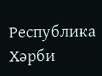Республика Хәрби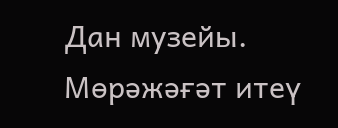Дан музейы. Мөрәжәғәт итеү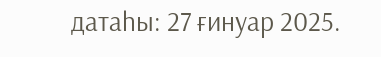датаһы: 27 ғинуар 2025.